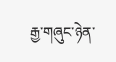རྒྱ་གཞུང་ཉེན་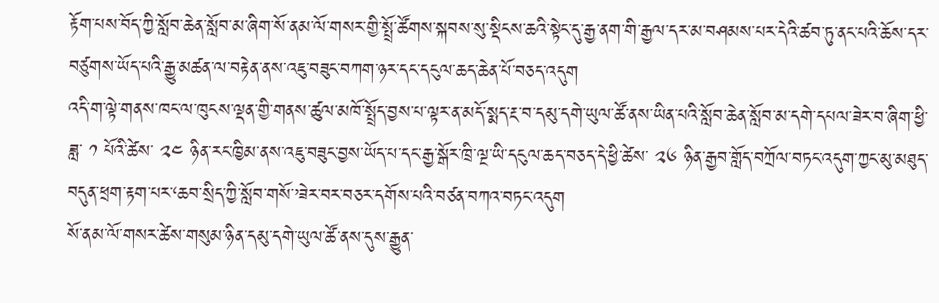རྟོག་པས་བོད་ཀྱི་སློབ་ཆེན་སློབ་མ་ཞིག་སོ་ནམ་ལོ་གསར་གྱི་སྤྲོ་ཚོགས་སྐབས་སུ་སྡིངས་ཆའི་སྟེང་དུ་རྒྱ་ནག་གི་རྒྱལ་དར་མ་བཤམས་པར་དེའི་ཚབ་ཏུ་ནང་པའི་ཆོས་དར་བཙུགས་ཡོད་པའི་རྒྱུ་མཚན་ལ་བརྟེན་ནས་འཇུ་བཟུང་བཀག་ཉར་དང་དངུལ་ཆད་ཆེན་པོ་བཅད་འདུག
འདི་ག་ལྟེ་གནས་ཁང་ལ་ཁུངས་ལྡན་གྱི་གནས་ཚུལ་མཁོ་སྤྲོད་བྱས་པ་ལྟར་ན་མདོ་སྨད་རྔ་བ་དམུ་དགེ་ཡུལ་ཚོ་ནས་ཡིན་པའི་སློབ་ཆེན་སློབ་མ་དགེ་དཔལ་ཟེར་བ་ཞིག་ཕྱི་ཟླ་ ༡ པོའི་ཚེས་ ༢༤ ཉིན་རང་ཁྱིམ་ནས་འཇུ་བཟུང་བྱས་ཡོད་པ་དང་རྒྱ་སྒོར་ཁྲི་ལྔ་ཡི་དངུལ་ཆད་བཅད་དེ་ཕྱི་ཚེས་ ༢༦ ཉིན་རྒྱབ་གློད་བཀྲོལ་བཏང་འདུག་ཀྱང་མུ་མཐུད་བདུན་ཕྲག་རྟག་པར་‘ཆབ་སྲིད་ཀྱི་སློབ་གསོ་’ཟེར་བར་བཅར་དགོས་པའི་བཙན་བཀའ་བཏང་འདུག
སོ་ནམ་ལོ་གསར་ཚེས་གསུམ་ཉིན་དམུ་དགེ་ཡུལ་ཚོ་ནས་དུས་རྒྱུན་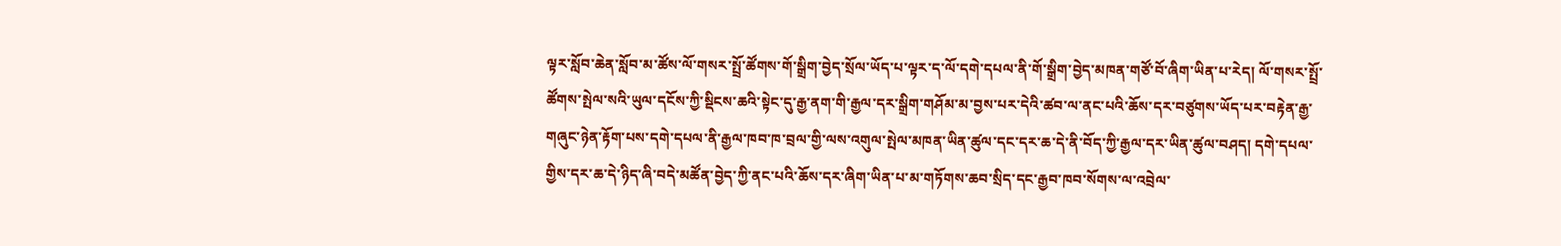ལྟར་སློབ་ཆེན་སློབ་མ་ཚོས་ལོ་གསར་སྤྲོ་ཚོགས་གོ་སྒྲིག་བྱེད་སྲོལ་ཡོད་པ་ལྟར་ད་ལོ་དགེ་དཔལ་ནི་གོ་སྒྲིག་བྱེད་མཁན་གཙོ་བོ་ཞིག་ཡིན་པ་རེད། ལོ་གསར་སྤྲོ་ཚོགས་སྤེལ་སའི་ཡུལ་དངོས་ཀྱི་སྡིངས་ཆའི་སྟེང་དུ་རྒྱ་ནག་གི་རྒྱལ་དར་སྒྲིག་གཤོམ་མ་བྱས་པར་དེའི་ཚབ་ལ་ནང་པའི་ཆོས་དར་བཙུགས་ཡོད་པར་བརྟེན་རྒྱ་གཞུང་ཉེན་རྟོག་པས་དགེ་དཔལ་ནི་རྒྱལ་ཁབ་ཁ་བྲལ་གྱི་ལས་འགུལ་སྤེལ་མཁན་ཡིན་ཚུལ་དང་དར་ཆ་དེ་ནི་བོད་ཀྱི་རྒྱལ་དར་ཡིན་ཚུལ་བཤད། དགེ་དཔལ་གྱིས་དར་ཆ་དེ་ཉིད་ཞི་བདེ་མཚོན་བྱེད་ཀྱི་ནང་པའི་ཆོས་དར་ཞིག་ཡིན་པ་མ་གཏོགས་ཆབ་སྲིད་དང་རྒྱབ་ཁབ་སོགས་ལ་འབྲེལ་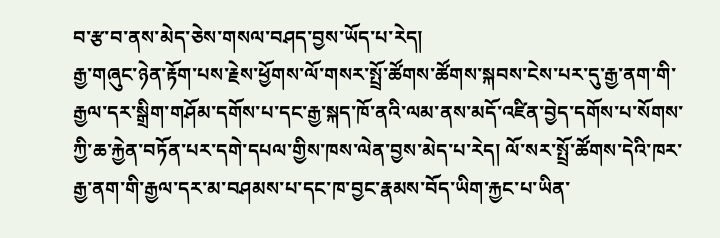བ་རྩ་བ་ནས་མེད་ཅེས་གསལ་བཤད་བྱས་ཡོད་པ་རེད།
རྒྱ་གཞུང་ཉེན་རྟོག་པས་རྗེས་ཕྱོགས་ལོ་གསར་སྤྲོ་ཚོགས་ཚོགས་སྐབས་ངེས་པར་དུ་རྒྱ་ནག་གི་རྒྱལ་དར་སྒྲིག་གཤོམ་དགོས་པ་དང་རྒྱ་སྐད་ཁོ་ནའི་ལམ་ནས་མདོ་འཛིན་བྱེད་དགོས་པ་སོགས་ཀྱི་ཆ་རྐྱེན་བཏོན་པར་དགེ་དཔལ་གྱིས་ཁས་ལེན་བྱས་མེད་པ་རེད། ལོ་སར་སྤྲོ་ཚོགས་དེའི་ཁར་རྒྱ་ནག་གི་རྒྱལ་དར་མ་བཤམས་པ་དང་ཁ་བྱང་རྣམས་བོད་ཡིག་རྐྱང་པ་ཡིན་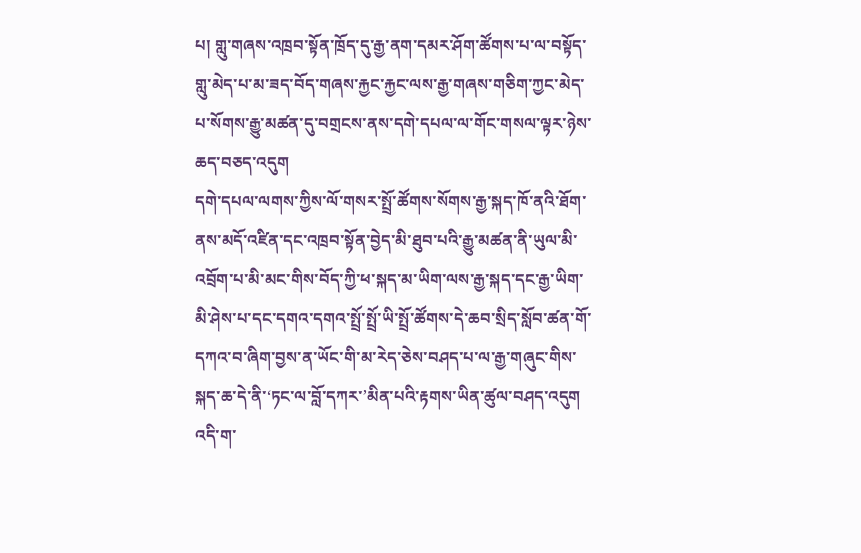པ། གླུ་གཞས་འཁྲབ་སྟོན་ཁྲོད་དུ་རྒྱ་ནག་དམར་ཤོག་ཚོགས་པ་ལ་བསྟོད་གླུ་མེད་པ་མ་ཟད་བོད་གཞས་རྐྱང་རྐྱང་ལས་རྒྱ་གཞས་གཅིག་ཀྱང་མེད་པ་སོགས་རྒྱུ་མཚན་དུ་བགྲངས་ནས་དགེ་དཔལ་ལ་གོང་གསལ་ལྟར་ཉེས་ཆད་བཅད་འདུག
དགེ་དཔལ་ལགས་ཀྱིས་ལོ་གསར་སྤྲོ་ཚོགས་སོགས་རྒྱ་སྐད་ཁོ་ནའི་ཐོག་ནས་མདོ་འཛིན་དང་འཁྲབ་སྟོན་བྱེད་མི་ཐུབ་པའི་རྒྱུ་མཚན་ནི་ཡུལ་མི་འབྲོག་པ་མི་མང་གིས་བོད་ཀྱི་ཕ་སྐད་མ་ཡིག་ལས་རྒྱ་སྐད་དང་རྒྱ་ཡིག་མི་ཤེས་པ་དང་དགའ་དགའ་སྤྲོ་སྤྲོ་ཡི་སྤྲོ་ཚོགས་དེ་ཆབ་སྲིད་སློབ་ཚན་གོ་དཀའ་བ་ཞིག་བྱས་ན་ཡོང་གི་མ་རེད་ཅེས་བཤད་པ་ལ་རྒྱ་གཞུང་གིས་སྐད་ཆ་དེ་ནི་‘ཏང་ལ་བློ་དཀར་’མིན་པའི་རྟགས་ཡིན་ཚུལ་བཤད་འདུག
འདི་ག་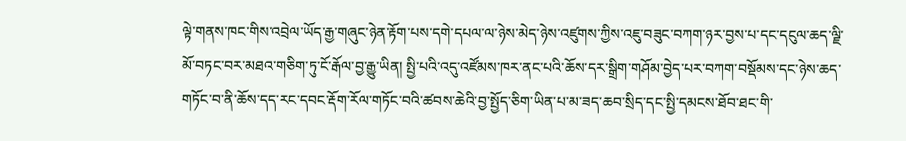ལྟེ་གནས་ཁང་གིས་འབྲེལ་ཡོད་རྒྱ་གཞུང་ཉེན་རྟོག་པས་དགེ་དཔལ་ལ་ཉེས་མེད་ཉེས་འཛུགས་ཀྱིས་འཇུ་བཟུང་བཀག་ཉར་བྱས་པ་དང་དངུལ་ཆད་ལྗི་མོ་བཏང་བར་མཐའ་གཅིག་ཏུ་ངོ་རྒོལ་བྱ་རྒྱུ་ཡིན། སྤྱི་པའི་འདུ་འཛོམས་ཁར་ནང་པའི་ཆོས་དར་སྒྲིག་གཤོམ་བྱེད་པར་བཀག་བསྡོམས་དང་ཉེས་ཆད་གཏོང་བ་ནི་ཆོས་དད་རང་དབང་རྡོག་རོལ་གཏོང་བའི་ཚབས་ཆེའི་བྱ་སྤྱོད་ཅིག་ཡིན་པ་མ་ཟད་ཆབ་སྲིད་དང་སྤྱི་དམངས་ཐོབ་ཐང་གི་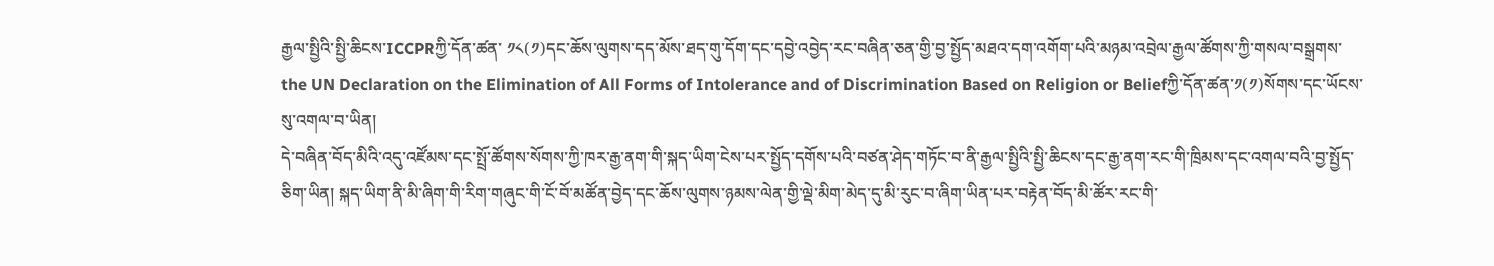རྒྱལ་སྤྱིའི་སྤྱི་ཆིངས་ICCPRཀྱི་དོན་ཚན་ ༡༨(༡)དང་ཆོས་ལུགས་དད་མོས་ཐད་གུ་དོག་དང་དབྱེ་འབྱེད་རང་བཞིན་ཅན་གྱི་བྱ་སྤྱོད་མཐའ་དག་འགོག་པའི་མཉམ་འབྲེལ་རྒྱལ་ཚོགས་ཀྱི་གསལ་བསྒྲགས་ the UN Declaration on the Elimination of All Forms of Intolerance and of Discrimination Based on Religion or Beliefཀྱི་དོན་ཚན་༡(༡)སོགས་དང་ཡོངས་སུ་འགལ་བ་ཡིན།
དེ་བཞིན་བོད་མིའི་འདུ་འཛོམས་དང་སྤྲོ་ཚོགས་སོགས་ཀྱི་ཁར་རྒྱ་ནག་གི་སྐད་ཡིག་ངེས་པར་སྤྱོད་དགོས་པའི་བཙན་ཤེད་གཏོང་བ་ནི་རྒྱལ་སྤྱིའི་སྤྱི་ཆིངས་དང་རྒྱ་ནག་རང་གི་ཁྲིམས་དང་འགལ་བའི་བྱ་སྤྱོད་ཅིག་ཡིན། སྐད་ཡིག་ནི་མི་ཞིག་གི་རིག་གཞུང་གི་ངོ་བོ་མཚོན་བྱེད་དང་ཆོས་ལུགས་ཉམས་ལེན་གྱི་ལྡེ་མིག་མེད་དུ་མི་རུང་བ་ཞིག་ཡིན་པར་བརྟེན་བོད་མི་ཚོར་རང་གི་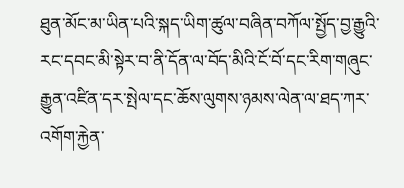ཐུན་མོང་མ་ཡིན་པའི་སྐད་ཡིག་ཚུལ་བཞིན་བཀོལ་སྤྱོད་བྱ་རྒྱུའི་རང་དབང་མི་སྟེར་བ་ནི་དོན་ལ་བོད་མིའི་ངོ་བོ་དང་རིག་གཞུང་རྒྱུན་འཛིན་དར་སྤེལ་དང་ཆོས་ལུགས་ཉམས་ལེན་ལ་ཐད་ཀར་འགོག་རྐྱེན་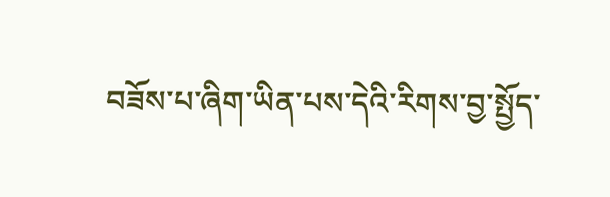བཟོས་པ་ཞིག་ཡིན་པས་དེའི་རིགས་བྱ་སྤྱོད་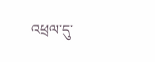འཕྲལ་དུ་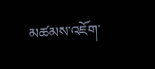མཚམས་འཇོག་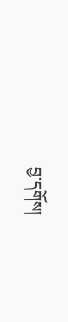བྱ་དགོས།